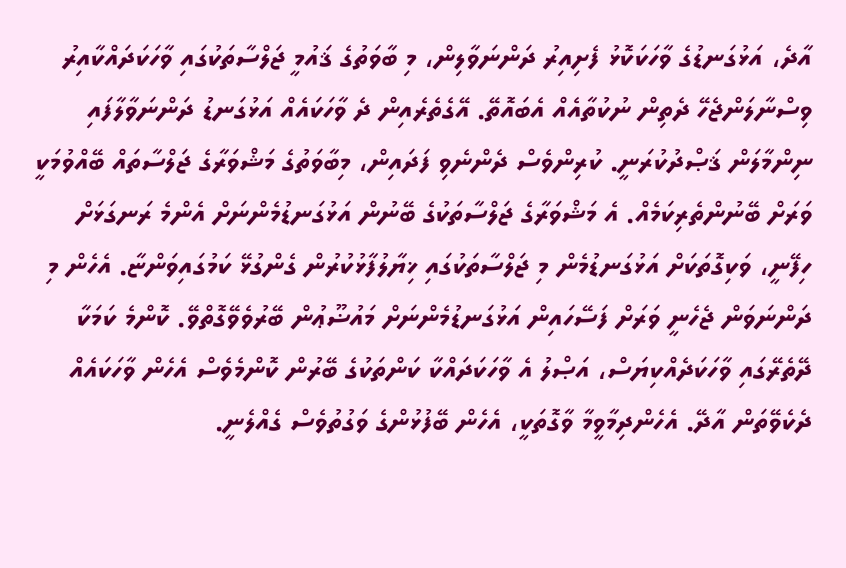އާދެ، އަޅުގަނޑުގެ ވާހަކަކޮޅު ފެށިއިރު ދަންނަވާލިން، މި ބާވަތުގެ ޤައުމީ ޖަލްސާތަކުގައި ވާހަކަދައްކާއިރު ވިސްނާލަންޖެހޭ ދެތިން ނުކުތާއެއް އެބައޮތޭ. އޭގެތެރެއިން ދެ ވާހަކައެއް އަޅުގަނޑު ދަންނަވާލާފައި ނިންމާލަން ޤަޞްދުކުރަނީ. ކުރިންވެސް ދެންނެވި ފަދައިން، މިބާވަތުގެ މަޝްވަރާގެ ޖަލްސާތައް ބޭއްވުމަކީ ވަރަށް ބޭނުންތެރިކަމެއް. އެ މަޝްވަރާގެ ޖަލްސާތަކުގެ ބޭނުން އަޅުގަނޑުމެންނަށް އެންމެ ރަނގަޅަށް ހިފޭނީ، ވަކިގޮތަކަށް އަޅުގަނޑުމެން މި ޖަލްސާތަކުގައި ޚިޔާލުފާޅުކުރުން ގެންގުޅޭ ކަމުގައިވަންޏާ. އެހެން މި ދަންނަވަން ޖެހެނީ ވަރަށް ފަސޭހައިން އަޅުގަނޑުމެންނަށް މައުޟޫޢުން ބޭރުވެވޭގޮތްވޭ. ކޮންމެ ކަމަކާ ދޭތެރޭގައި ވާހަކަދެއްކިޔަސް، އަޞްލު އެ ވާހަކަދައްކާ ކަންތަކުގެ ބޭރުން ކޮންމެވެސް އެހެން ވާހަކައެއް ދެކެވޭތަން އާދޭ. އެހެންދިމާވީމާ ވާގޮތަކީ، އެހެން ބޭފުޅުންގެ ވަގުތުވެސް ގެއްލެނީ.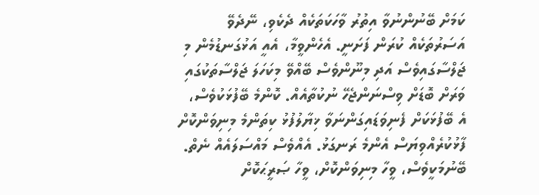ކަމަށް ބޭނުންނުވާ އިތުރު ވާހަކަތަކެއް ދެކެވި، ނޭދެވޭ އަސަރުތަކެއް ކުރަން ފަށަނީ. އެހެންވީމާ، އެއީ އަޅުގަނޑުމެން މި ޖަލްސާގައިވެސް އަދި މިނޫންވެސް ބޭއްވޭ މިކަހަލަ ޖަލްސާތަކުގައި ވަރަށް ބޮޑަށް ވިސްނަންޖެހޭ ނުކުތާއެއް. ކޮންމެ ބޭފުޅަކުވެސް، އެ ބޭފުޅަކަށް ފެނިވަޑައިގަންނަވާ ޚިޔާލުފުޅު ކިތަންމެ މިނިވަންކޮށް ފާޅުކުރެއްވިޔަސް އެންމެ ރަނގަޅު. އެއްވެސް މައްސަލައެއް ނެތް. ބޭނުމަކީވެސް، ވީހާ މިނިވަންކޮށް، ވީހާ ޞަރީޙަކޮށް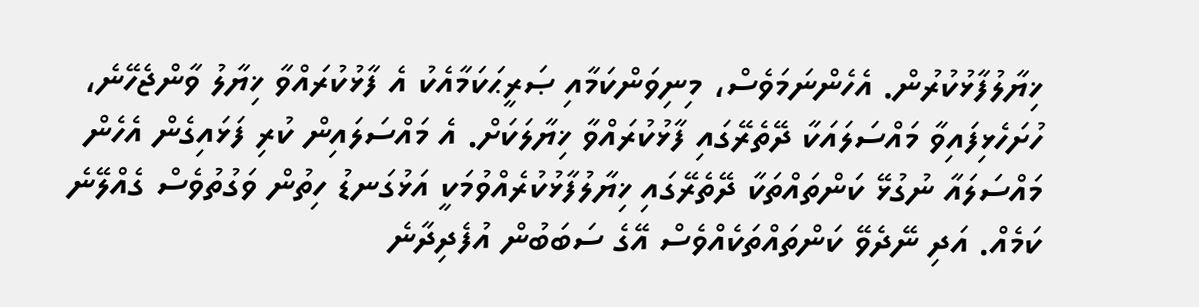ޚިޔާލުފާޅުކުރުން. އެހެންނަމަވެސް، މިނިވަންކަމާއި ޞަރީޙަކަމާއެކު އެ ފާޅުކުރައްވާ ޚިޔާލު ވާންޖެހޭނެ، ހުށަހެޅިފައިވާ މައްސަލައަކާ ދޭތެރޭގައި ފާޅުކުރައްވާ ޚިޔާލަކަށް. އެ މައްސަލައިން ކުރި ފަޅައިގެން އެހެން މައްސަލައާ ނުގުޅޭ ކަންތައްތަކާ ދޭތެރޭގައި ޚިޔާލުފާޅުކުރެއްވުމަކީ އަޅުގަނޑު ހިތުން ވަގުތުވެސް ގެއްލޭނެ ކަމެއް. އަދި ނޭދެވޭ ކަންތައްތަކެއްވެސް އޭގެ ސަބަބުން އުފެދިދާނެ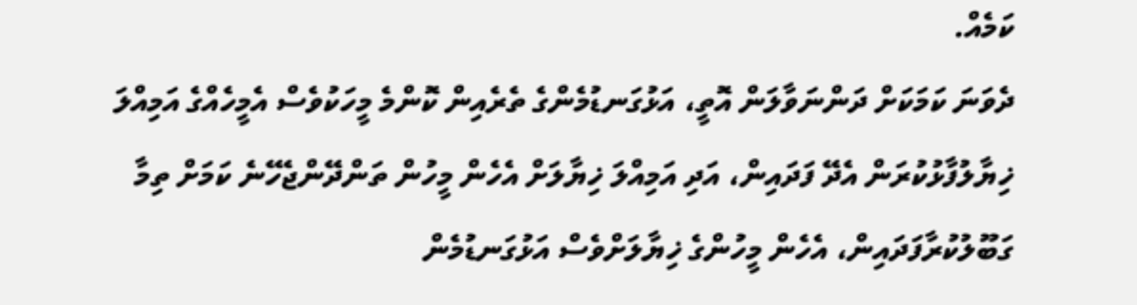ކަމެއް.
ދެވަނަ ކަމަކަށް ދަންނަވާލަން އޮތީ، އަޅުގަނޑުމެންގެ ތެރެއިން ކޮންމެ މީހަކުވެސް އެމީހެއްގެ އަމިއްލަ ޚިޔާލުފާޅުކުރަން އެދޭ ފަދައިން، އަދި އަމިއްލަ ޚިޔާލަށް އެހެން މީހުން ތަންދޭންޖެހޭނެ ކަމަށް ތިމާ ގަބޫލުކުރާފަދައިން، އެހެން މީހުންގެ ޚިޔާލަށްވެސް އަޅުގަނޑުމެން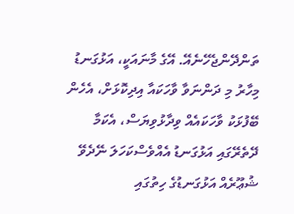ތަންދޭންޖެހޭނެއޭ. އޭގެ މާނައަކީ، އަޅުގަނޑު މިހާރު މި ދަންނަވާ ވާހަކައާ އިދިކޮޅަށް، އެހެން ބޭފުޅަކު ވާހަކައެއް ވިދާޅުވިޔަސް، އެކަމާ ދޭތެރޭގައި އަޅުގަނޑު އެއްވެސްކަހަލަ ނޭދެވޭ ޝުޢޫރެއް އަޅުގަނޑުގެ ހިތުގައި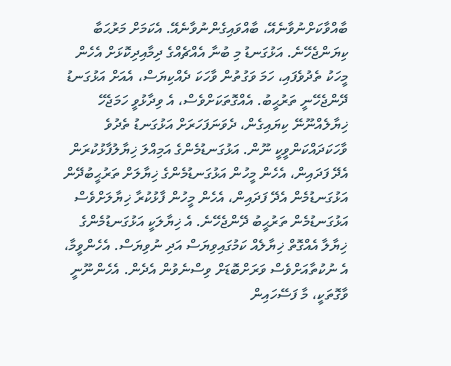ބާއްވާކަށްނުވާނެއޭ، ބާއްވައިގެންނުވާނެއޭ. އެކަމަށް މަރުޙަބާ ކިޔަންޖެހޭނެ. އަޅުގަނޑު މި ބުނާ އެއްޗެއްގެ ދިމާއިދިކޮޅަށް އެހެން މީހަކު ތެދުވެފައި، ހަމަ ވަގުތުން ވާހަކަ ދެއްކިޔަސް، އެއަށް އަޅުގަނޑު ދޭންޖެހޭނީ ތަރުޙީބު. އެއްގޮތަކަށްވެސް، އެ ވިދާޅުވީ ހަމަޖެހޭ ޚިޔާލެއްނޫނޭ ކިޔައިގެން، ދެވަނަފަހަރަށް އަޅުގަނޑު ތެދުވެ ވާހަކަދައްކަންވީކީ ނޫން. އަޅުގަނޑުމެންގެ އަމިއްލަ ޚިޔާލުފާޅުކުރަން އެދޭ ފަދައިން، އެހެން މީހުން އަޅުގަނޑުމެންގެ ޚިޔާލަށް ތަރުޙީބުދޭން އަޅުގަނޑުމެން އެދޭ ފަދައިން، އެހެން މީހުން ފާޅުކުރާ ޚިޔާލަށްވެސް އަޅުގަނޑުމެން ތަރުޙީބު ދޭންޖެހޭނެ. އެ ޚިޔާލަކީ އަޅުގަނޑުމެންގެ ޚިޔާލާ އެއްގޮތް ޚިޔާލެއް ކަމުގައިވިޔަސް އަދި ނުވިޔަސް. އެހެންވީމާ، އެ ނުކުތާއަށްވެސް ވަރަށްބޮޑަށް ވިސްނެވުން އެދެން. އެހެންނޫނީ ވާގޮތަކީ، މާ ފަސޭހައިން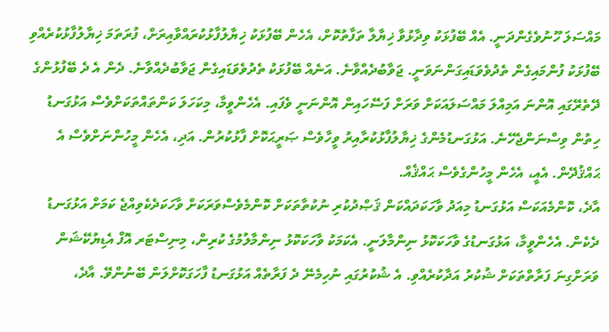މައްސަލަ ހޫނުވެގެންދަނީ. އެއް ބޭފުޅަކު ވިދާޅުވާ ޚިޔާލާ ތަފާތުކޮށް، އެހެން ބޭފުޅަކު ޚިޔާލުފާޅުކުރައްވާއިރަށް، ފުރަތަމަ ޚިޔާލުފާޅުކުރެއްވި ބޭފުޅަކު ފުންމައިގެން ތެދުވެވަޑައިގަންނަވަނީ. ޖަވާބުދެއްވާނެ. އަނެއް ބޭފުޅަކު ތެދުވެވަޑައިގެން ޖަވާބުދެއްވާނެ. ދެން އެ ދެ ބޭފުޅުންގެ ދޭތެރޭގައި އޮންނަ އަމިއްލަ މައްސަލައަކަށް ވަރަށް ފަސޭހައިން އޮންނަނީ ވެފައި. އެހެންވީމާ، މިކަހަލަ ކަންތައްތަކަށްވެސް އަޅުގަނޑު ހިތުން ވިސްނަންޖެހޭނެ. އަޅުގަނޑުމެންގެ ޚިޔާލުފާޅުކުރާއިރު ވީހާވެސް ޞަރީޙަކޮށް ފާޅުކުރުން. އަދި، އެހެން މީހުންނަށްވެސް އެ ޙައްޤުދޭން. އެއީ، އެހެން މީހުންގެވެސް ޙައްޤެއް.
އާދެ، ކޮންމެއަކަސް އަޅުގަނޑު މިއަދު ވާހަކަދައްކަން ޤަޞްދުކުރި ނުކުތާތަކަށް ކޮންމެވެސްވަރަކަށް ވާހަކަދެކެވިއްޖެ ކަމަށް އަޅުގަނޑު ދެކެން. އެހެންވީމާ، އަޅުގަނޑުގެ ވާހަކަކޮޅު ނިންމާލަނީ. އެކަމަކު ވާހަކަކޮޅު ނިންމާލުމުގެ ކުރިން، މިނިސްޓަރ އޮފް އެޑިޔުކޭޝަން ވަރަށްގިނަ ފަރާތްތަކަށް ޝުކުރު އަދާކުރެއްވި. އެ ޝުކުރުގައި ނުހިމެނޭ ދެ ފަރާތެއް އަޅުގަނޑު ފާހަގަކޮށްލަން ބޭނުންވޭ. އާދެ،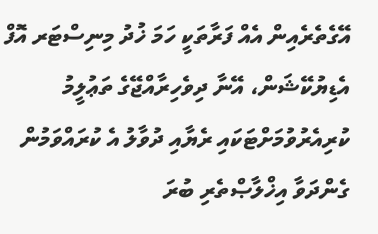އޭގެތެރެއިން އެއް ފަރާތަކީ ހަމަ ޚުދު މިނިސްޓަރ އޮފް އެޑިޔުކޭޝަން، އޭނާ ދިވެހިރާއްޖޭގެ ތަޢުލީމު ކުރިއެރުވުމަށްޓަކައި ރެޔާއި ދުވާލު އެ ކުރައްވަމުން ގެންދަވާ އިޚްލާޞްތެރި ބުރަ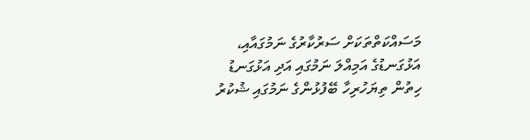މަސައްކަތްތަކަށް ސަރުކާރުގެ ނަމުގައާއި، އަޅުގަނޑުގެ އަމިއްލަ ނަމުގައި އަދި އަޅުގަނޑު ހިތުން ތިޔަހުރިހާ ބޭފުޅުންގެ ނަމުގައި ޝުކުރު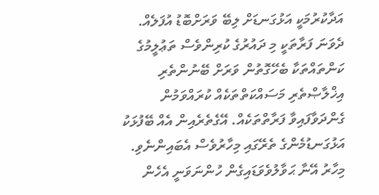އަދާކުރުމަކީ އަޅުގަނޑަށް ލިބޭ ވަރަށްބޮޑު އުފަލެއް. ދެވަނަ ފަރާތަކީ މި ދައުރުގެ ކުރިންވެސް ތަޢުލީމުގެ ކަންތައްތަކާ ބެހޭގޮތުން ވަރަށް ބޭނުންތެރި އިޚްލާޞްތެރި މަސައްކަތްތަކެއް ކުރައްވަމުން ގެންދަވާފައިވާ ފަރާތްތަކެއް. އޭގެތެރެއިން އެއް ބޭފުޅަކު އަޅުގަނޑުމެންގެ ތެރޭގައި މިހާރުވެސް އެބައިންނެވި. މިހާރު އޭނާ ޙަވާލުވެވަޑައިގެން ހުންނަވަނީ އެހެން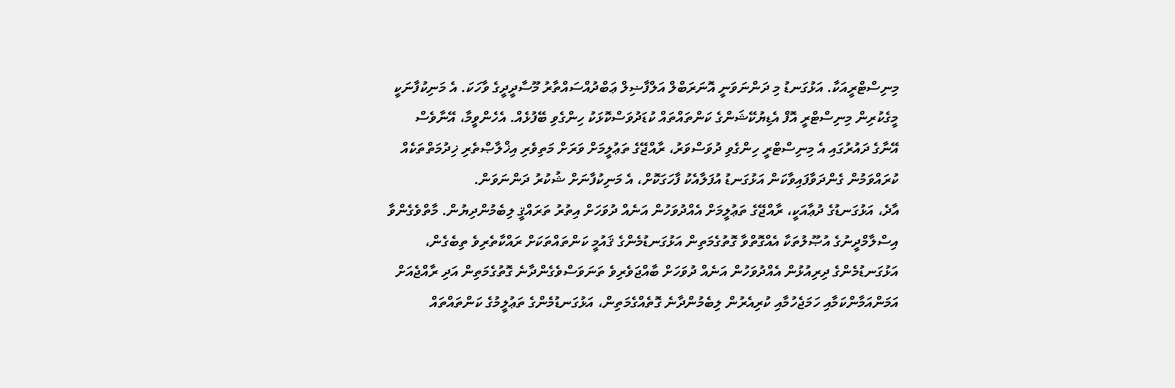މިނިސްޓްރީއަކާ. އަޅުގަނޑު މި ދަންނަވަނީ އޮނަރަބްލް އަލްފާޟިލް ޢަބްދުއްސައްތާރު މޫސާދީދީގެ ވާހަކަ. އެ މަނިކުފާނަކީ މީގެކުރިން މިނިސްޓްރީ އޮފް އެޑިޔުކޭޝަންގެ ކަންތައްތައް ކުޑަދުވަސްކޮޅަކު ހިންގެވި ބޭފުޅެއް. އެހެންވީމާ، އޭނާވެސް އޭނާގެ ދައުރުގައި އެ މިނިސްޓްރީ ހިންގެވި ދުވަސްވަރު، ރާއްޖޭގެ ތަޢުލީމަށް ވަރަށް މަތިވެރި އިޚްލާޞްތެރި ޚިދުމަތްތަކެއް ކުރައްވަމުން ގެންދަވާފައިވާކަން އަޅުގަނޑު އުފަލާއެކު ފާހަގަކޮށް، އެ މަނިކުފާނަށް ޝުކުރު ދަންނަވަން.
އާދެ، އަޅުގަނޑުގެ ދުޢާއަކީ، ރާއްޖޭގެ ތަޢުލީމަށް އެއްދުވަހުން އަނެއް ދުވަހަށް އިތުރު ތަރައްޤީ ލިބެމުންދިޔުން. މާތްވެގެންވާ އިސްލާމްދީނުގެ އުޞޫލުތަކާ އެއްގޮތްވާ ގޮތުގެމަތިން އަޅުގަނޑުމެންގެ ޤައުމީ ކަންތައްތަކަށް ރައްކާތެރިވެ ތިބެގެން، އަޅުގަނޑުމެންގެ ދިރިއުޅުން އެއްދުވަހުން އަނެއް ދުވަހަށް ބާއްޖަވެރިވެ ތަނަވަސްވެގެންދާނެ ގޮތުގެމަތިން އަދި ރާއްޖެއަށް އަމަންއަމާންކަމާއި ހަމަޖެހުމާއި ކުރިއެރުން ލިބެމުންދާނެ ގޮތެއްގެމަތިން، އަޅުގަނޑުމެންގެ ތަޢުލީމުގެ ކަންތައްތައް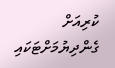ކުރިއަށް ގެންދިޔުމަށްޓަކައި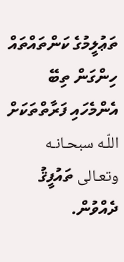ތަޢުލީމުގެ ކަންތައްތައް ހިންގަން ތިބޭ އެންމެހައި ފަރާތްތަކަށް اللّـه سبحـانـه وتعـالى ތައުފީޤު ދެއްވުން.